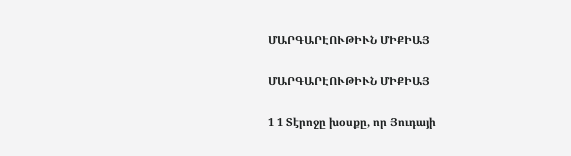ՄԱՐԳԱՐԷՈՒԹԻՒՆ ՄԻՔԻԱՅ

ՄԱՐԳԱՐԷՈՒԹԻՒՆ ՄԻՔԻԱՅ

1 1 Տէրոջը խօսքը, որ Յուդայի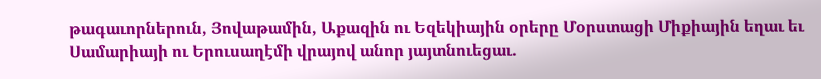թագաւորներուն, Յովաթամին, Աքազին ու Եզեկիային օրերը Մօրստացի Միքիային եղաւ եւ Սամարիայի ու Երուսաղէմի վրայով անոր յայտնուեցաւ.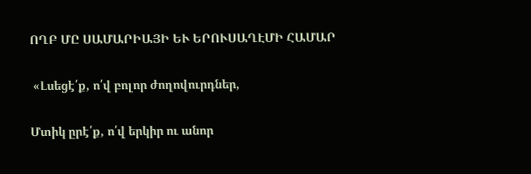ՈՂԲ ՄԸ ՍԱՄԱՐԻԱՅԻ ԵՒ ԵՐՈՒՍԱՂԷՄԻ ՀԱՄԱՐ

 «Լսեցէ՛ք, ո՛վ բոլոր ժողովուրդներ,

Մտիկ ըրէ՛ք, ո՛վ երկիր ու անոր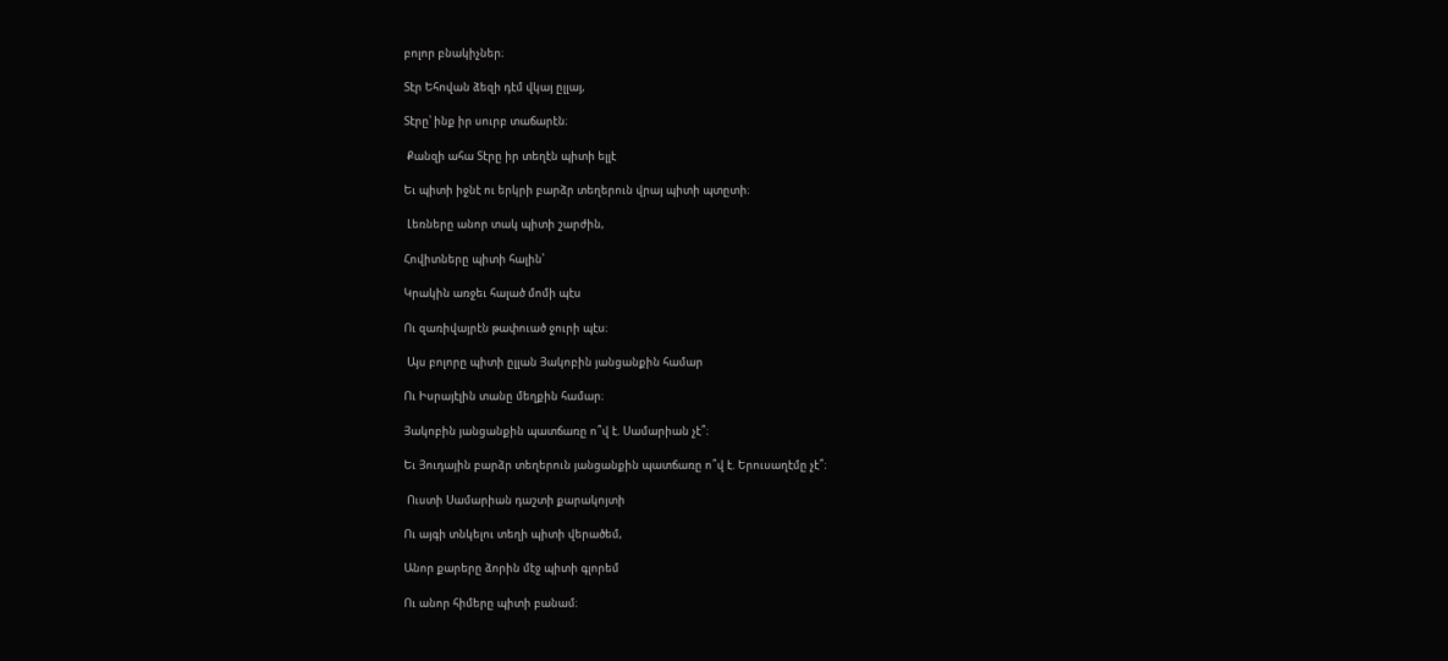բոլոր բնակիչներ։

Տէր Եհովան ձեզի դէմ վկայ ըլլայ,

Տէրը՝ ինք իր սուրբ տաճարէն։

 Քանզի ահա Տէրը իր տեղէն պիտի ելլէ

Եւ պիտի իջնէ ու երկրի բարձր տեղերուն վրայ պիտի պտըտի։

 Լեռները անոր տակ պիտի շարժին,

Հովիտները պիտի հալին՝

Կրակին առջեւ հալած մոմի պէս

Ու զառիվայրէն թափուած ջուրի պէս։

 Այս բոլորը պիտի ըլլան Յակոբին յանցանքին համար

Ու Իսրայէլին տանը մեղքին համար։

Յակոբին յանցանքին պատճառը ո՞վ է. Սամարիան չէ՞։

Եւ Յուդային բարձր տեղերուն յանցանքին պատճառը ո՞վ է. Երուսաղէմը չէ՞։

 Ուստի Սամարիան դաշտի քարակոյտի

Ու այգի տնկելու տեղի պիտի վերածեմ,

Անոր քարերը ձորին մէջ պիտի գլորեմ

Ու անոր հիմերը պիտի բանամ։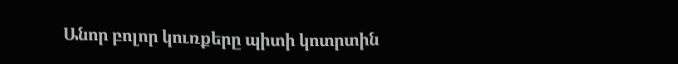Անոր բոլոր կուռքերը պիտի կոտրտին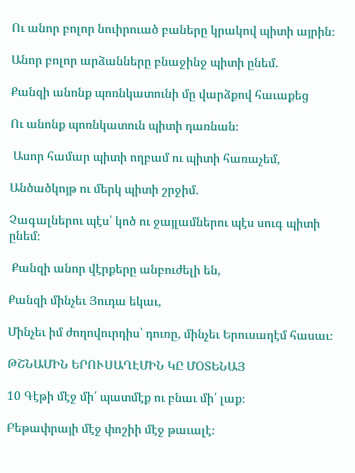Ու անոր բոլոր նուիրուած բաները կրակով պիտի այրին։

Անոր բոլոր արձանները բնաջինջ պիտի ընեմ.

Քանզի անոնք պոռնկատունի մը վարձքով հաւաքեց

Ու անոնք պոռնկատուն պիտի դառնան։

 Ասոր համար պիտի ողբամ ու պիտի հառաչեմ,

Անծածկոյթ ու մերկ պիտի շրջիմ.

Չագալներու պէս՝ կոծ ու ջայլամներու պէս սուգ պիտի ընեմ։

 Քանզի անոր վէրքերը անբուժելի են,

Քանզի մինչեւ Յուդա եկաւ,

Մինչեւ իմ ժողովուրդիս՝ դուռը, մինչեւ Երուսաղէմ հասաւ։

ԹՇՆԱՄԻՆ ԵՐՈՒՍԱՂԷՄԻՆ ԿԸ ՄՕՏԵՆԱՅ

10 Գէթի մէջ մի՛ պատմէք ու բնաւ մի՛ լաք։

Բեթափրայի մէջ փոշիի մէջ թաւալէ։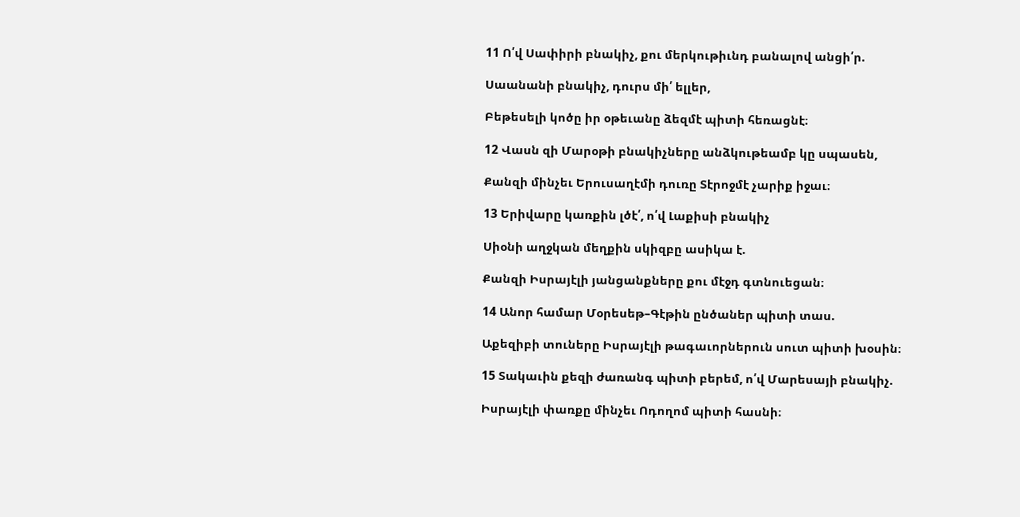11 Ո՛վ Սափիրի բնակիչ, քու մերկութիւնդ բանալով անցի՛ր.

Սաանանի բնակիչ, դուրս մի՛ ելլեր,

Բեթեսելի կոծը իր օթեւանը ձեզմէ պիտի հեռացնէ։

12 Վասն զի Մարօթի բնակիչները անձկութեամբ կը սպասեն,

Քանզի մինչեւ Երուսաղէմի դուռը Տէրոջմէ չարիք իջաւ։

13 Երիվարը կառքին լծէ՛, ո՛վ Լաքիսի բնակիչ

Սիօնի աղջկան մեղքին սկիզբը ասիկա է.

Քանզի Իսրայէլի յանցանքները քու մէջդ գտնուեցան։

14 Անոր համար Մօրեսեթ–Գէթին ընծաներ պիտի տաս.

Աքեզիբի տուները Իսրայէլի թագաւորներուն սուտ պիտի խօսին։

15 Տակաւին քեզի ժառանգ պիտի բերեմ, ո՛վ Մարեսայի բնակիչ.

Իսրայէլի փառքը մինչեւ Ոդողոմ պիտի հասնի։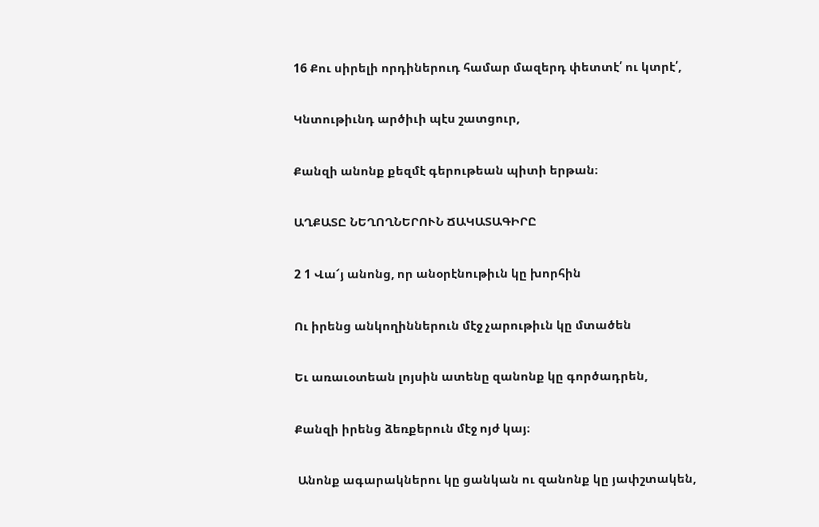16 Քու սիրելի որդիներուդ համար մազերդ փետտէ՛ ու կտրէ՛,

Կնտութիւնդ արծիւի պէս շատցուր,

Քանզի անոնք քեզմէ գերութեան պիտի երթան։

ԱՂՔԱՏԸ ՆԵՂՈՂՆԵՐՈՒՆ ՃԱԿԱՏԱԳԻՐԸ

2 1 Վա՜յ անոնց, որ անօրէնութիւն կը խորհին

Ու իրենց անկողիններուն մէջ չարութիւն կը մտածեն

Եւ առաւօտեան լոյսին ատենը զանոնք կը գործադրեն,

Քանզի իրենց ձեռքերուն մէջ ոյժ կայ։

 Անոնք ագարակներու կը ցանկան ու զանոնք կը յափշտակեն,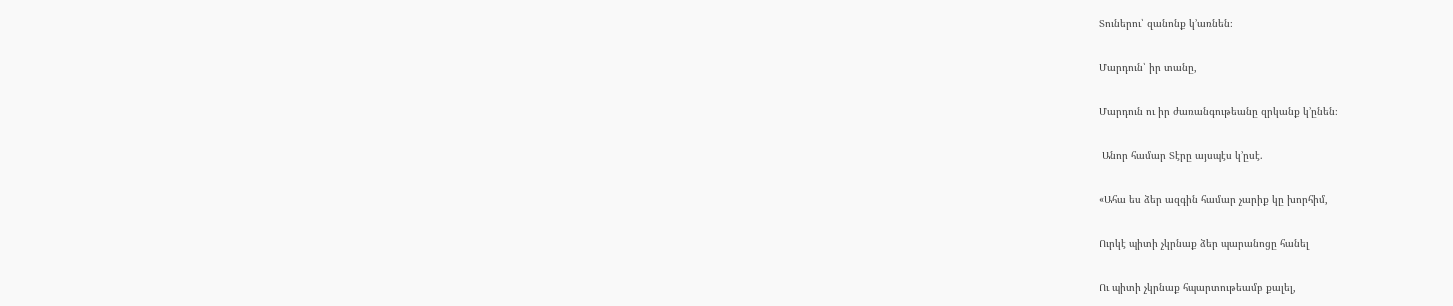Տուներու՝ զանոնք կ’առնեն։

Մարդուն՝ իր տանը,

Մարդուն ու իր ժառանգութեանը զրկանք կ’ընեն։

 Անոր համար Տէրը այսպէս կ’ըսէ.

«Ահա ես ձեր ազգին համար չարիք կը խորհիմ,

Ուրկէ պիտի չկրնաք ձեր պարանոցը հանել

Ու պիտի չկրնաք հպարտութեամբ քալել,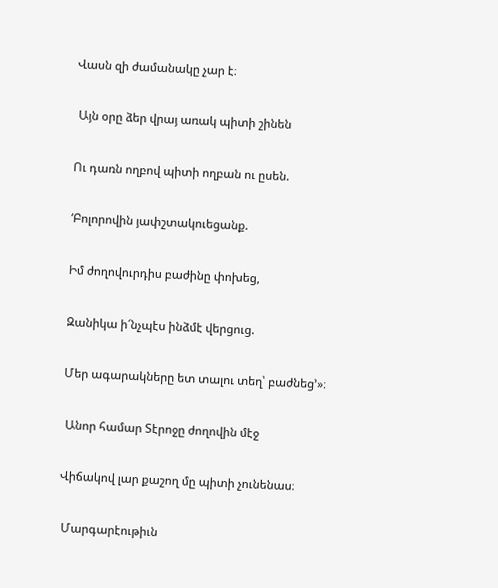Վասն զի ժամանակը չար է։

 Այն օրը ձեր վրայ առակ պիտի շինեն

Ու դառն ողբով պիտի ողբան ու ըսեն.

‘Բոլորովին յափշտակուեցանք.

Իմ ժողովուրդիս բաժինը փոխեց,

Զանիկա ի՜նչպէս ինձմէ վերցուց.

Մեր ագարակները ետ տալու տեղ՝ բաժնեց’»։

 Անոր համար Տէրոջը ժողովին մէջ

Վիճակով լար քաշող մը պիտի չունենաս։

 Մարգարէութիւն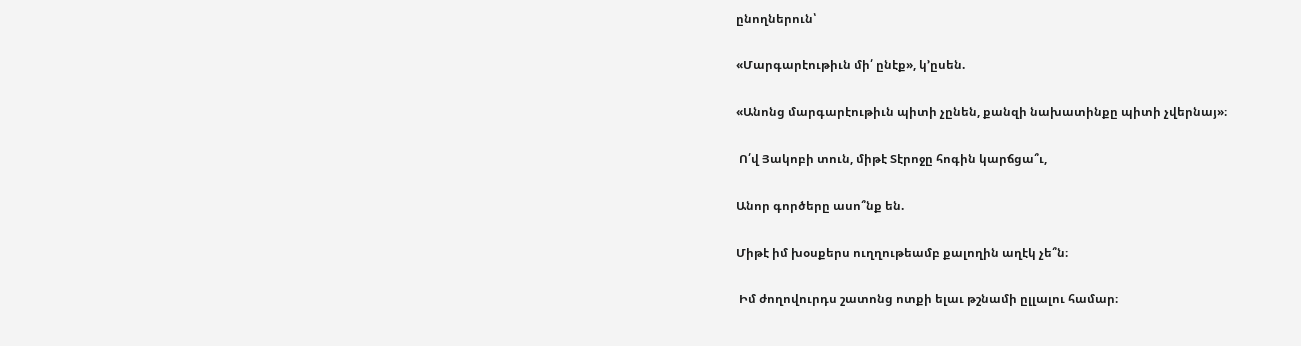ընողներուն՝

«Մարգարէութիւն մի՛ ընէք», կ’ըսեն.

«Անոնց մարգարէութիւն պիտի չընեն, քանզի նախատինքը պիտի չվերնայ»։

 Ո՛վ Յակոբի տուն, միթէ Տէրոջը հոգին կարճցա՞ւ,

Անոր գործերը ասո՞նք են.

Միթէ իմ խօսքերս ուղղութեամբ քալողին աղէկ չե՞ն։

 Իմ ժողովուրդս շատոնց ոտքի ելաւ թշնամի ըլլալու համար։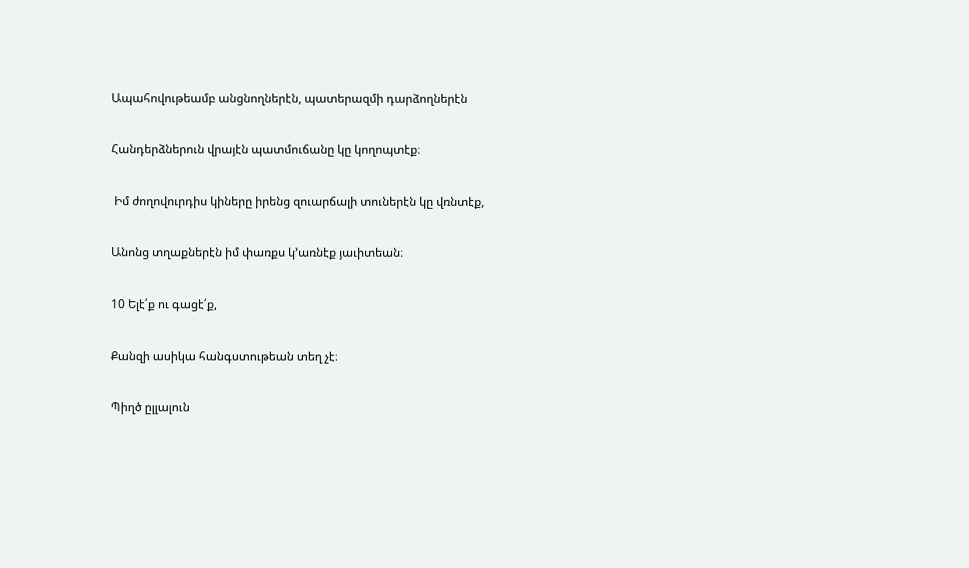Ապահովութեամբ անցնողներէն, պատերազմի դարձողներէն

Հանդերձներուն վրայէն պատմուճանը կը կողոպտէք։

 Իմ ժողովուրդիս կիները իրենց զուարճալի տուներէն կը վռնտէք,

Անոնց տղաքներէն իմ փառքս կ’առնէք յաւիտեան։

10 Ելէ՛ք ու գացէ՛ք,

Քանզի ասիկա հանգստութեան տեղ չէ։

Պիղծ ըլլալուն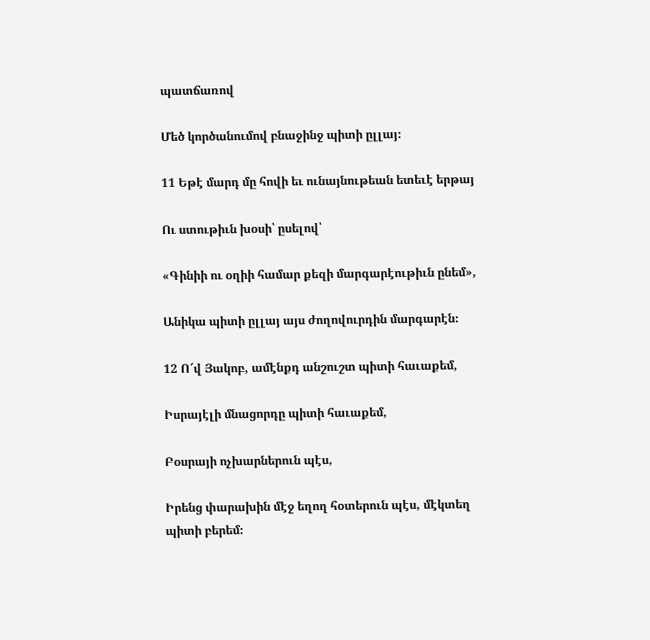պատճառով

Մեծ կործանումով բնաջինջ պիտի ըլլայ։

11 Եթէ մարդ մը հովի եւ ունայնութեան ետեւէ երթայ

Ու ստութիւն խօսի՝ ըսելով՝

«Գինիի ու օղիի համար քեզի մարգարէութիւն ընեմ»,

Անիկա պիտի ըլլայ այս ժողովուրդին մարգարէն։

12 Ո՜վ Յակոբ, ամէնքդ անշուշտ պիտի հաւաքեմ,

Իսրայէլի մնացորդը պիտի հաւաքեմ,

Բօսրայի ոչխարներուն պէս,

Իրենց փարախին մէջ եղող հօտերուն պէս, մէկտեղ պիտի բերեմ։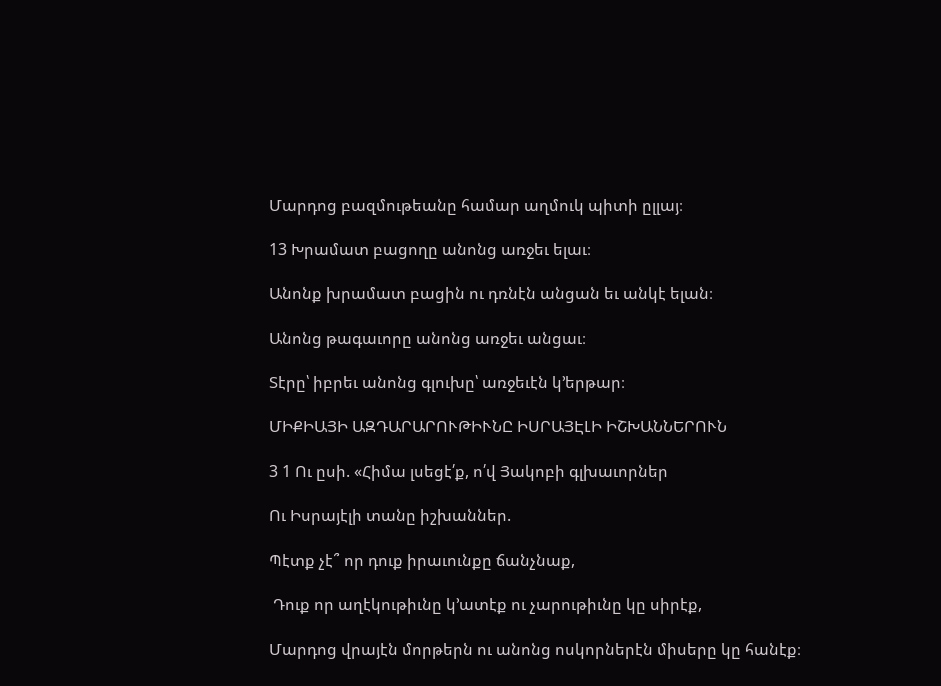Մարդոց բազմութեանը համար աղմուկ պիտի ըլլայ։

13 Խրամատ բացողը անոնց առջեւ ելաւ։

Անոնք խրամատ բացին ու դռնէն անցան եւ անկէ ելան։

Անոնց թագաւորը անոնց առջեւ անցաւ։

Տէրը՝ իբրեւ անոնց գլուխը՝ առջեւէն կ’երթար։

ՄԻՔԻԱՅԻ ԱԶԴԱՐԱՐՈՒԹԻՒՆԸ ԻՍՐԱՅԷԼԻ ԻՇԽԱՆՆԵՐՈՒՆ

3 1 Ու ըսի. «Հիմա լսեցէ՛ք, ո՛վ Յակոբի գլխաւորներ

Ու Իսրայէլի տանը իշխաններ.

Պէտք չէ՞ որ դուք իրաւունքը ճանչնաք,

 Դուք որ աղէկութիւնը կ’ատէք ու չարութիւնը կը սիրէք,

Մարդոց վրայէն մորթերն ու անոնց ոսկորներէն միսերը կը հանէք։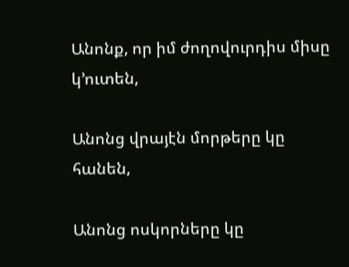Անոնք, որ իմ ժողովուրդիս միսը կ’ուտեն,

Անոնց վրայէն մորթերը կը հանեն,

Անոնց ոսկորները կը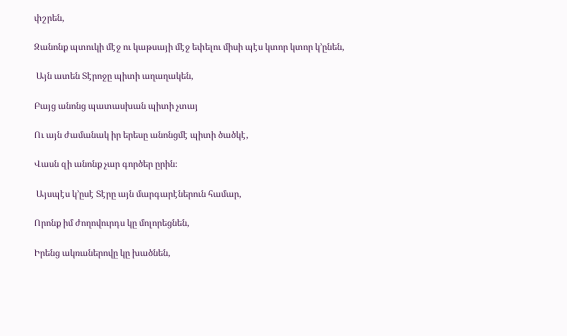փշրեն,

Զանոնք պտուկի մէջ ու կաթսայի մէջ եփելու միսի պէս կտոր կտոր կ’ընեն,

 Այն ատեն Տէրոջը պիտի աղաղակեն,

Բայց անոնց պատասխան պիտի չտայ

Ու այն ժամանակ իր երեսը անոնցմէ պիտի ծածկէ,

Վասն զի անոնք չար գործեր ըրին։

 Այսպէս կ’ըսէ Տէրը այն մարգարէներուն համար,

Որոնք իմ ժողովուրդս կը մոլորեցնեն,

Իրենց ակռաներովը կը խածնեն,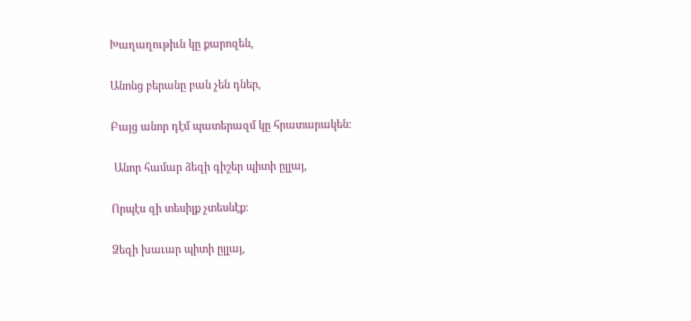Խաղաղութիւն կը քարոզեն,

Անոնց բերանը բան չեն դներ,

Բայց անոր դէմ պատերազմ կը հրատարակեն։

 Անոր համար ձեզի գիշեր պիտի ըլլայ,

Որպէս զի տեսիլք չտեսնէք։

Ձեզի խաւար պիտի ըլլայ,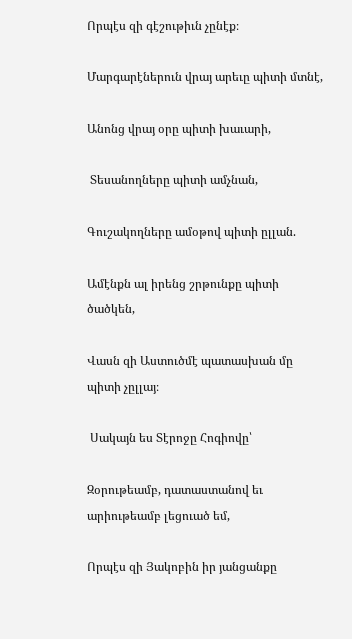Որպէս զի գէշութիւն չընէք։

Մարգարէներուն վրայ արեւը պիտի մտնէ,

Անոնց վրայ օրը պիտի խաւարի,

 Տեսանողները պիտի ամչնան,

Գուշակողները ամօթով պիտի ըլլան.

Ամէնքն ալ իրենց շրթունքը պիտի ծածկեն,

Վասն զի Աստուծմէ պատասխան մը պիտի չըլլայ։

 Սակայն ես Տէրոջը Հոգիովը՝

Զօրութեամբ, դատաստանով եւ արիութեամբ լեցուած եմ,

Որպէս զի Յակոբին իր յանցանքը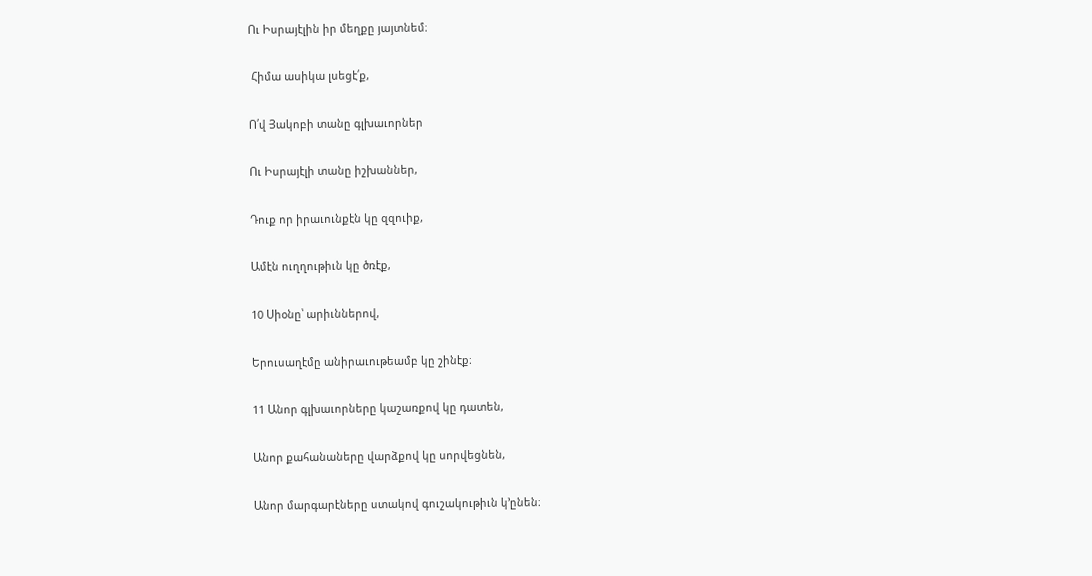Ու Իսրայէլին իր մեղքը յայտնեմ։

 Հիմա ասիկա լսեցէ՛ք,

Ո՛վ Յակոբի տանը գլխաւորներ

Ու Իսրայէլի տանը իշխաններ,

Դուք որ իրաւունքէն կը զզուիք,

Ամէն ուղղութիւն կը ծռէք,

10 Սիօնը՝ արիւններով,

Երուսաղէմը անիրաւութեամբ կը շինէք։

11 Անոր գլխաւորները կաշառքով կը դատեն,

Անոր քահանաները վարձքով կը սորվեցնեն,

Անոր մարգարէները ստակով գուշակութիւն կ’ընեն։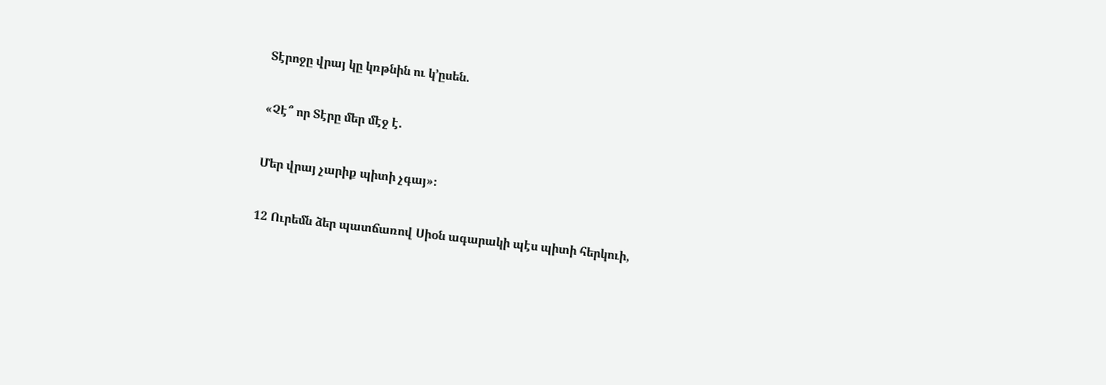Տէրոջը վրայ կը կռթնին ու կ’ըսեն.

«Չէ՞ որ Տէրը մեր մէջ է.

Մեր վրայ չարիք պիտի չգայ»։

12 Ուրեմն ձեր պատճառով Սիօն ագարակի պէս պիտի հերկուի,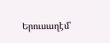Երուսաղէմ՝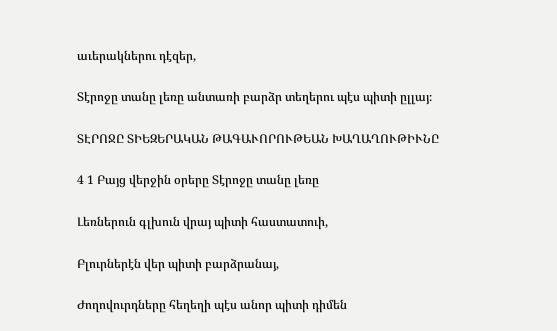աւերակներու դէզեր,

Տէրոջը տանը լեռը անտառի բարձր տեղերու պէս պիտի ըլլայ։

ՏԷՐՈՋԸ ՏԻԵԶԵՐԱԿԱՆ ԹԱԳԱՒՈՐՈՒԹԵԱՆ ԽԱՂԱՂՈՒԹԻՒՆԸ

4 1 Բայց վերջին օրերը Տէրոջը տանը լեռը

Լեռներուն գլխուն վրայ պիտի հաստատուի,

Բլուրներէն վեր պիտի բարձրանայ,

Ժողովուրդները հեղեղի պէս անոր պիտի դիմեն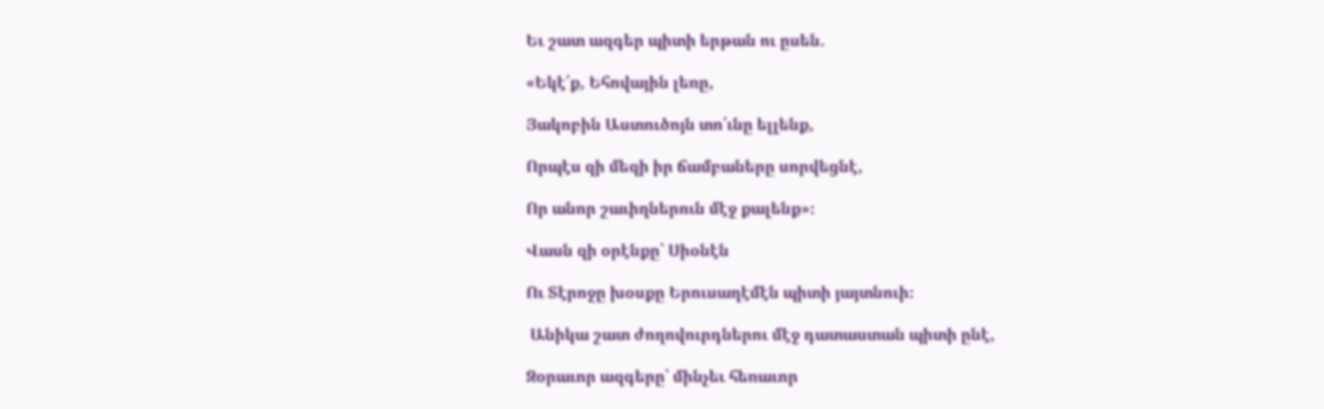Եւ շատ ազգեր պիտի երթան ու ըսեն.

«Եկէ՛ք, Եհովային լեռը,

Յակոբին Աստուծոյն տո՛ւնը ելլենք,

Որպէս զի մեզի իր ճամբաները սորվեցնէ,

Որ անոր շաւիղներուն մէջ քալենք»։

Վասն զի օրէնքը՝ Սիօնէն

Ու Տէրոջը խօսքը Երուսաղէմէն պիտի յայտնուի։

 Անիկա շատ ժողովուրդներու մէջ դատաստան պիտի ընէ,

Զօրաւոր ազգերը՝ մինչեւ հեռաւոր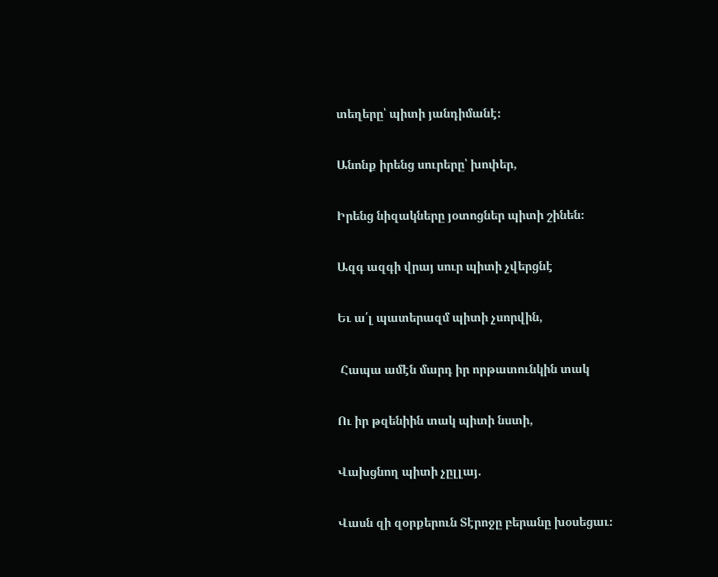տեղերը՝ պիտի յանդիմանէ։

Անոնք իրենց սուրերը՝ խոփեր,

Իրենց նիզակները յօտոցներ պիտի շինեն։

Ազգ ազգի վրայ սուր պիտի չվերցնէ

Եւ ա՛լ պատերազմ պիտի չսորվին,

 Հապա ամէն մարդ իր որթատունկին տակ

Ու իր թզենիին տակ պիտի նստի,

Վախցնող պիտի չըլլայ.

Վասն զի զօրքերուն Տէրոջը բերանը խօսեցաւ։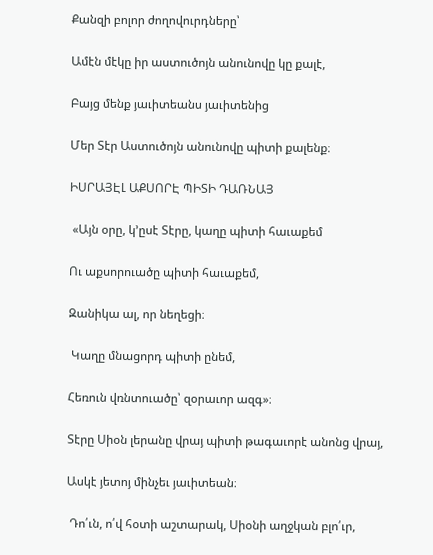Քանզի բոլոր ժողովուրդները՝

Ամէն մէկը իր աստուծոյն անունովը կը քալէ,

Բայց մենք յաւիտեանս յաւիտենից

Մեր Տէր Աստուծոյն անունովը պիտի քալենք։

ԻՍՐԱՅԷԼ ԱՔՍՈՐԷ ՊԻՏԻ ԴԱՌՆԱՅ

 «Այն օրը, կ’ըսէ Տէրը, կաղը պիտի հաւաքեմ

Ու աքսորուածը պիտի հաւաքեմ,

Զանիկա ալ, որ նեղեցի։

 Կաղը մնացորդ պիտի ընեմ,

Հեռուն վռնտուածը՝ զօրաւոր ազգ»։

Տէրը Սիօն լերանը վրայ պիտի թագաւորէ անոնց վրայ,

Ասկէ յետոյ մինչեւ յաւիտեան։

 Դո՛ւն, ո՛վ հօտի աշտարակ, Սիօնի աղջկան բլո՛ւր,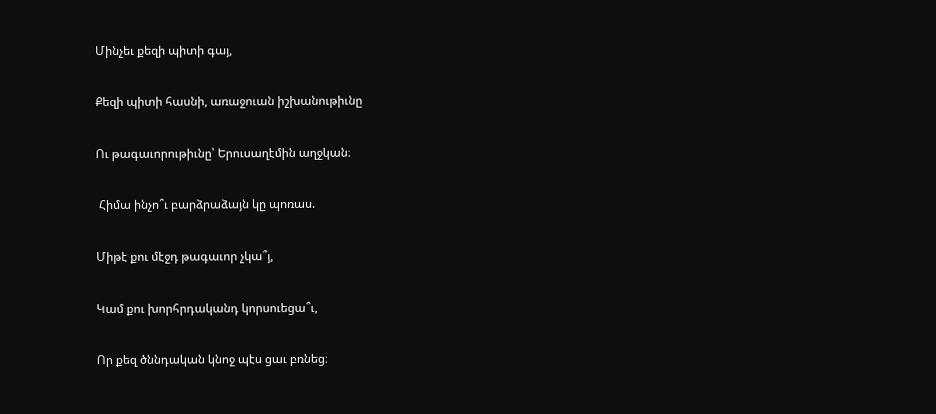Մինչեւ քեզի պիտի գայ,

Քեզի պիտի հասնի, առաջուան իշխանութիւնը

Ու թագաւորութիւնը՝ Երուսաղէմին աղջկան։

 Հիմա ինչո՞ւ բարձրաձայն կը պոռաս.

Միթէ քու մէջդ թագաւոր չկա՞յ,

Կամ քու խորհրդականդ կորսուեցա՞ւ,

Որ քեզ ծննդական կնոջ պէս ցաւ բռնեց։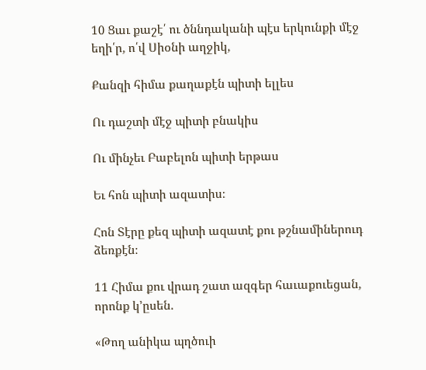10 Ցաւ քաշէ՛ ու ծննդականի պէս երկունքի մէջ եղի՛ր, ո՛վ Սիօնի աղջիկ,

Քանզի հիմա քաղաքէն պիտի ելլես

Ու դաշտի մէջ պիտի բնակիս

Ու մինչեւ Բաբելոն պիտի երթաս

Եւ հոն պիտի ազատիս։

Հոն Տէրը քեզ պիտի ազատէ քու թշնամիներուդ ձեռքէն։

11 Հիմա քու վրադ շատ ազգեր հաւաքուեցան, որոնք կ’ըսեն.

«Թող անիկա պղծուի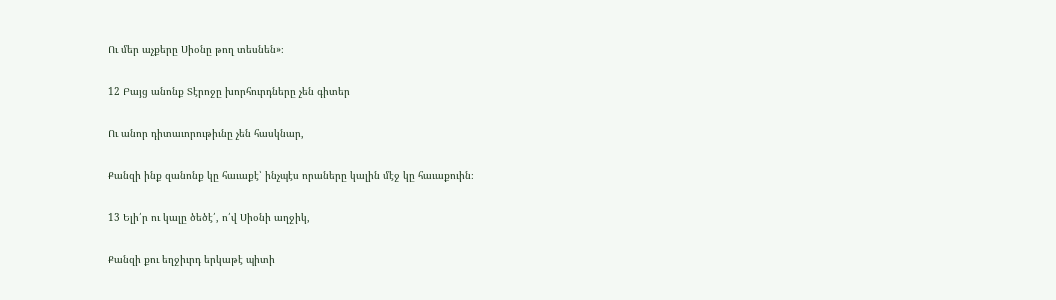Ու մեր աչքերը Սիօնը թող տեսնեն»։

12 Բայց անոնք Տէրոջը խորհուրդները չեն գիտեր

Ու անոր դիտաւորութիւնը չեն հասկնար,

Քանզի ինք զանոնք կը հաւաքէ՝ ինչպէս որաները կալին մէջ կը հաւաքուին։

13 Ելի՛ր ու կալը ծեծէ՛, ո՛վ Սիօնի աղջիկ,

Քանզի քու եղջիւրդ երկաթէ պիտի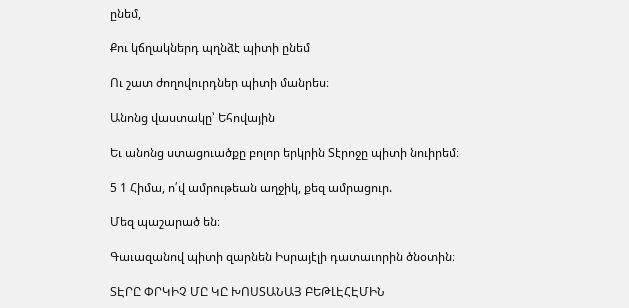ընեմ,

Քու կճղակներդ պղնձէ պիտի ընեմ

Ու շատ ժողովուրդներ պիտի մանրես։

Անոնց վաստակը՝ Եհովային

Եւ անոնց ստացուածքը բոլոր երկրին Տէրոջը պիտի նուիրեմ։

5 1 Հիմա, ո՛վ ամրութեան աղջիկ, քեզ ամրացուր.

Մեզ պաշարած են։

Գաւազանով պիտի զարնեն Իսրայէլի դատաւորին ծնօտին։

ՏԷՐԸ ՓՐԿԻՉ ՄԸ ԿԸ ԽՈՍՏԱՆԱՅ ԲԵԹԼԷՀԷՄԻՆ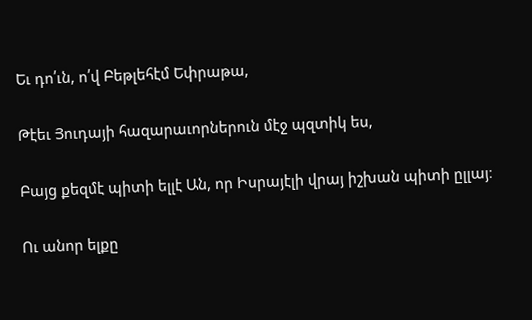Եւ դո՛ւն, ո՛վ Բեթլեհէմ Եփրաթա,

Թէեւ Յուդայի հազարաւորներուն մէջ պզտիկ ես,

Բայց քեզմէ պիտի ելլէ Ան, որ Իսրայէլի վրայ իշխան պիտի ըլլայ։

Ու անոր ելքը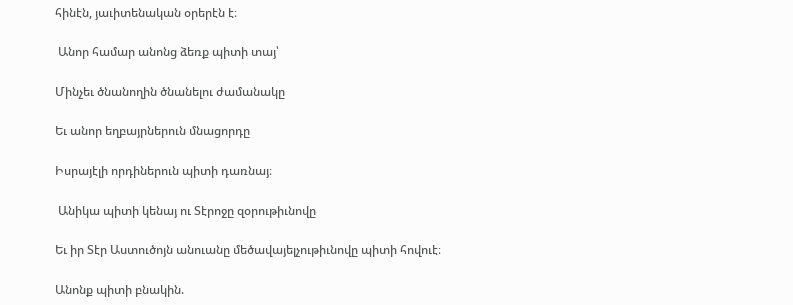հինէն, յաւիտենական օրերէն է։

 Անոր համար անոնց ձեռք պիտի տայ՝

Մինչեւ ծնանողին ծնանելու ժամանակը

Եւ անոր եղբայրներուն մնացորդը

Իսրայէլի որդիներուն պիտի դառնայ։

 Անիկա պիտի կենայ ու Տէրոջը զօրութիւնովը

Եւ իր Տէր Աստուծոյն անուանը մեծավայելչութիւնովը պիտի հովուէ։

Անոնք պիտի բնակին.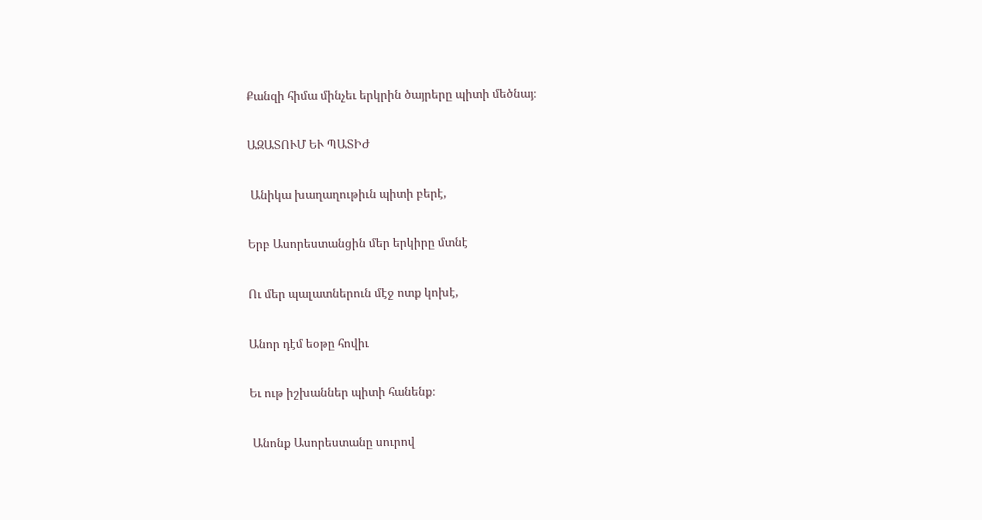Քանզի հիմա մինչեւ երկրին ծայրերը պիտի մեծնայ։

ԱԶԱՏՈՒՄ ԵՒ ՊԱՏԻԺ

 Անիկա խաղաղութիւն պիտի բերէ,

Երբ Ասորեստանցին մեր երկիրը մտնէ

Ու մեր պալատներուն մէջ ոտք կոխէ,

Անոր դէմ եօթը հովիւ

Եւ ութ իշխաններ պիտի հանենք։

 Անոնք Ասորեստանը սուրով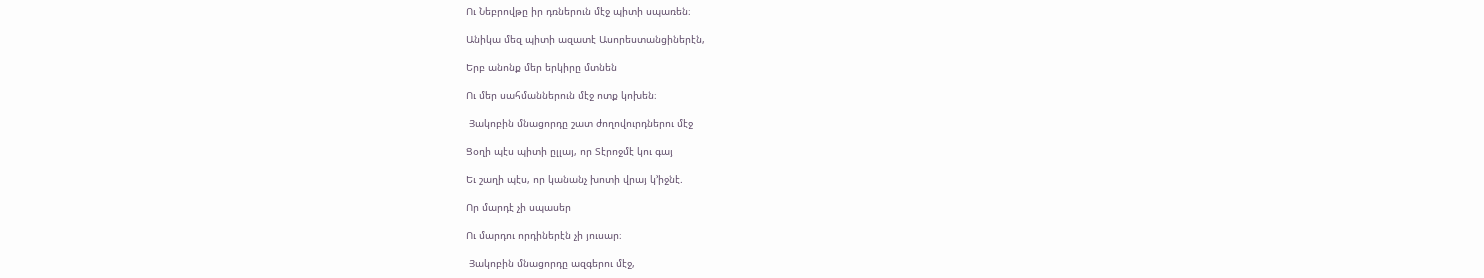Ու Նեբրովթը իր դռներուն մէջ պիտի սպառեն։

Անիկա մեզ պիտի ազատէ Ասորեստանցիներէն,

Երբ անոնք մեր երկիրը մտնեն

Ու մեր սահմաններուն մէջ ոտք կոխեն։

 Յակոբին մնացորդը շատ ժողովուրդներու մէջ

Ցօղի պէս պիտի ըլլայ, որ Տէրոջմէ կու գայ

Եւ շաղի պէս, որ կանանչ խոտի վրայ կ’իջնէ.

Որ մարդէ չի սպասեր

Ու մարդու որդիներէն չի յուսար։

 Յակոբին մնացորդը ազգերու մէջ,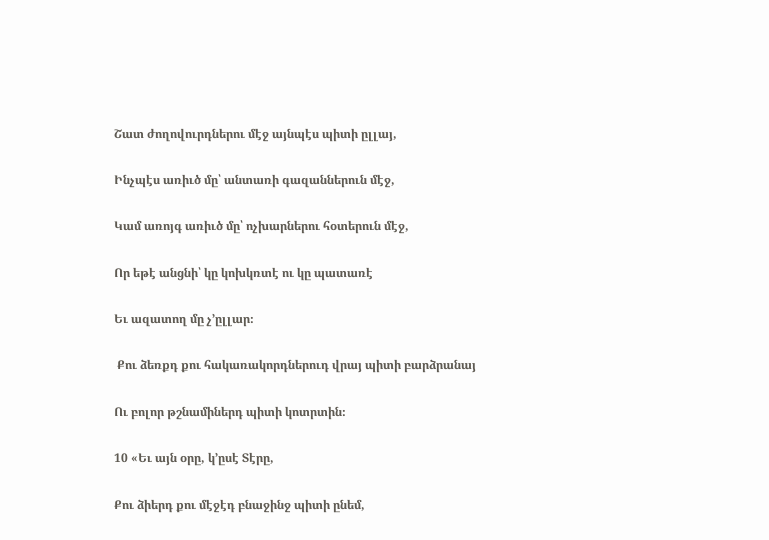Շատ ժողովուրդներու մէջ այնպէս պիտի ըլլայ,

Ինչպէս առիւծ մը՝ անտառի գազաններուն մէջ,

Կամ առոյգ առիւծ մը՝ ոչխարներու հօտերուն մէջ,

Որ եթէ անցնի՝ կը կոխկռտէ ու կը պատառէ

Եւ ազատող մը չ’ըլլար։

 Քու ձեռքդ քու հակառակորդներուդ վրայ պիտի բարձրանայ

Ու բոլոր թշնամիներդ պիտի կոտրտին։

10 «Եւ այն օրը, կ’ըսէ Տէրը,

Քու ձիերդ քու մէջէդ բնաջինջ պիտի ընեմ,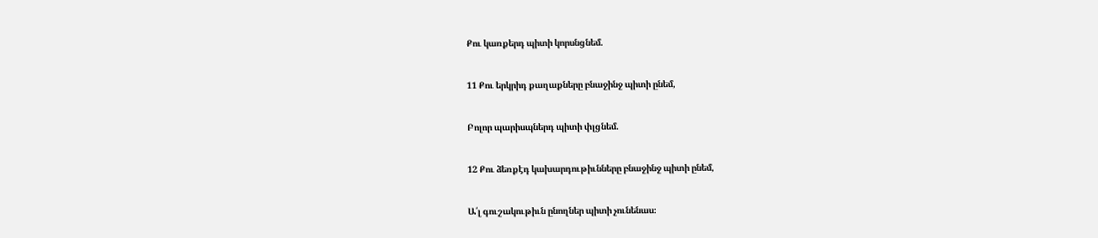Քու կառքերդ պիտի կորսնցնեմ.

11 Քու երկրիդ քաղաքները բնաջինջ պիտի ընեմ,

Բոլոր պարիսպներդ պիտի փլցնեմ.

12 Քու ձեռքէդ կախարդութիւնները բնաջինջ պիտի ընեմ,

Ա՛լ գուշակութիւն ընողներ պիտի չունենաս։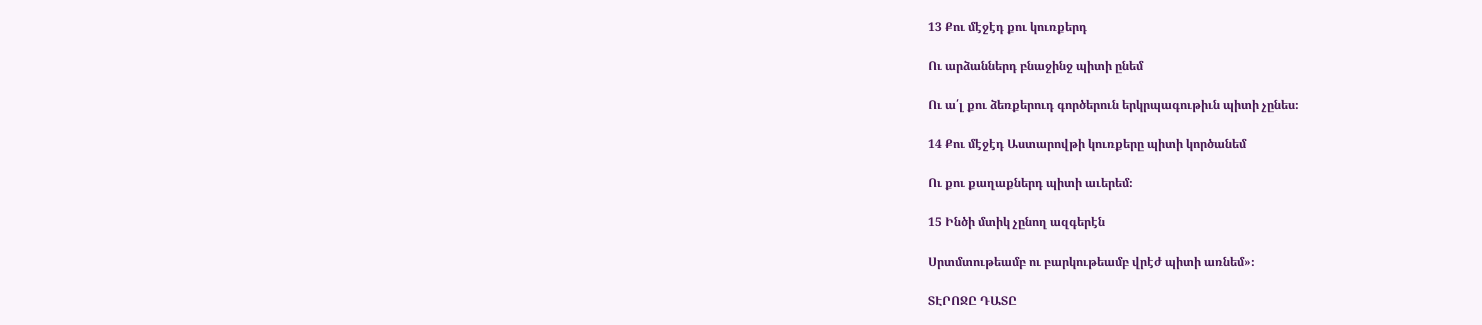13 Քու մէջէդ քու կուռքերդ

Ու արձաններդ բնաջինջ պիտի ընեմ

Ու ա՛լ քու ձեռքերուդ գործերուն երկրպագութիւն պիտի չընես։

14 Քու մէջէդ Աստարովթի կուռքերը պիտի կործանեմ

Ու քու քաղաքներդ պիտի աւերեմ։

15 Ինծի մտիկ չընող ազգերէն

Սրտմտութեամբ ու բարկութեամբ վրէժ պիտի առնեմ»։

ՏԷՐՈՋԸ ԴԱՏԸ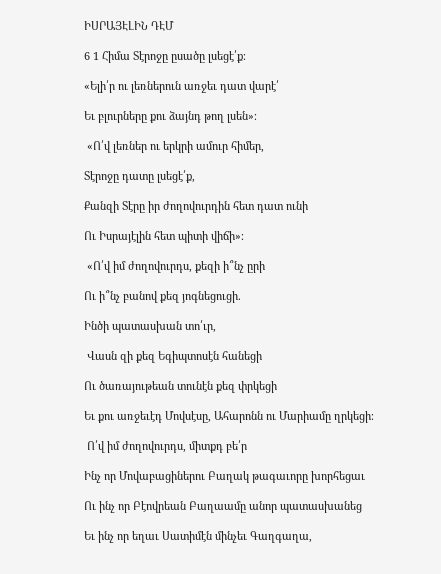ԻՍՐԱՅԷԼԻՆ ԴԷՄ

6 1 Հիմա Տէրոջը ըսածը լսեցէ՛ք։

«Ելի՛ր ու լեռներուն առջեւ դատ վարէ՛

Եւ բլուրները քու ձայնդ թող լսեն»։

 «Ո՛վ լեռներ ու երկրի ամուր հիմեր,

Տէրոջը դատը լսեցէ՛ք,

Քանզի Տէրը իր ժողովուրդին հետ դատ ունի

Ու Իսրայէլին հետ պիտի վիճի»։

 «Ո՛վ իմ ժողովուրդս, քեզի ի՞նչ ըրի

Ու ի՞նչ բանով քեզ յոգնեցուցի.

Ինծի պատասխան տո՛ւր,

 Վասն զի քեզ Եգիպտոսէն հանեցի

Ու ծառայութեան տունէն քեզ փրկեցի

Եւ քու առջեւէդ Մովսէսը, Ահարոնն ու Մարիամը ղրկեցի։

 Ո՛վ իմ ժողովուրդս, միտքդ բե՛ր

Ինչ որ Մովաբացիներու Բաղակ թագաւորը խորհեցաւ

Ու ինչ որ Բէովրեան Բաղաամը անոր պատասխանեց

Եւ ինչ որ եղաւ Սատիմէն մինչեւ Գաղգաղա,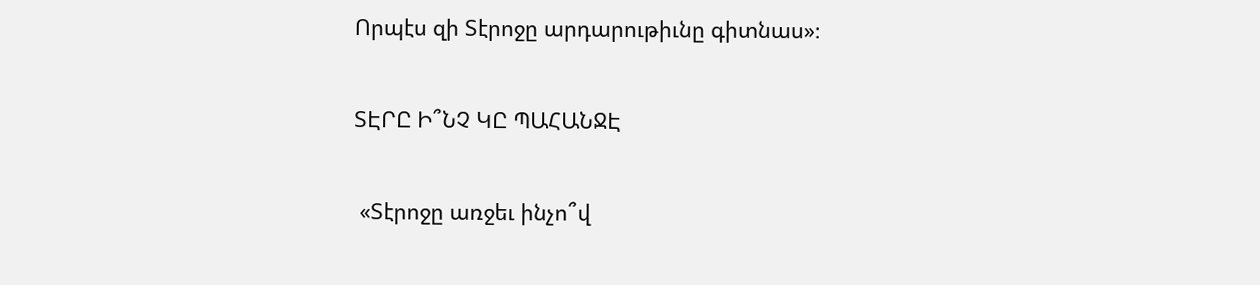Որպէս զի Տէրոջը արդարութիւնը գիտնաս»։

ՏԷՐԸ Ի՞ՆՉ ԿԸ ՊԱՀԱՆՋԷ

 «Տէրոջը առջեւ ինչո՞վ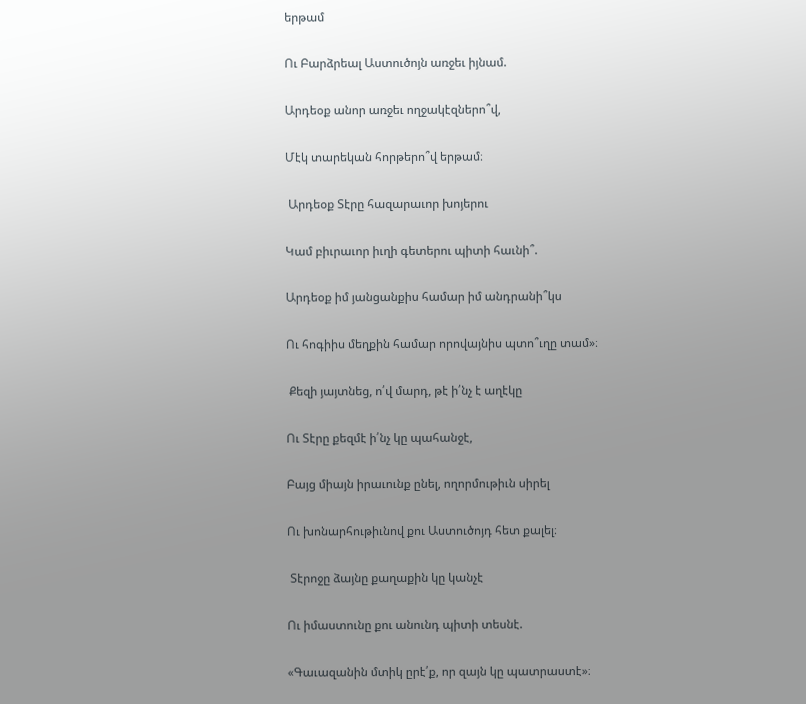երթամ

Ու Բարձրեալ Աստուծոյն առջեւ իյնամ.

Արդեօք անոր առջեւ ողջակէզներո՞վ,

Մէկ տարեկան հորթերո՞վ երթամ։

 Արդեօք Տէրը հազարաւոր խոյերու

Կամ բիւրաւոր իւղի գետերու պիտի հաւնի՞.

Արդեօք իմ յանցանքիս համար իմ անդրանի՞կս

Ու հոգիիս մեղքին համար որովայնիս պտո՞ւղը տամ»։

 Քեզի յայտնեց, ո՛վ մարդ, թէ ի՛նչ է աղէկը

Ու Տէրը քեզմէ ի՛նչ կը պահանջէ,

Բայց միայն իրաւունք ընել, ողորմութիւն սիրել

Ու խոնարհութիւնով քու Աստուծոյդ հետ քալել։

 Տէրոջը ձայնը քաղաքին կը կանչէ

Ու իմաստունը քու անունդ պիտի տեսնէ.

«Գաւազանին մտիկ ըրէ՛ք, որ զայն կը պատրաստէ»։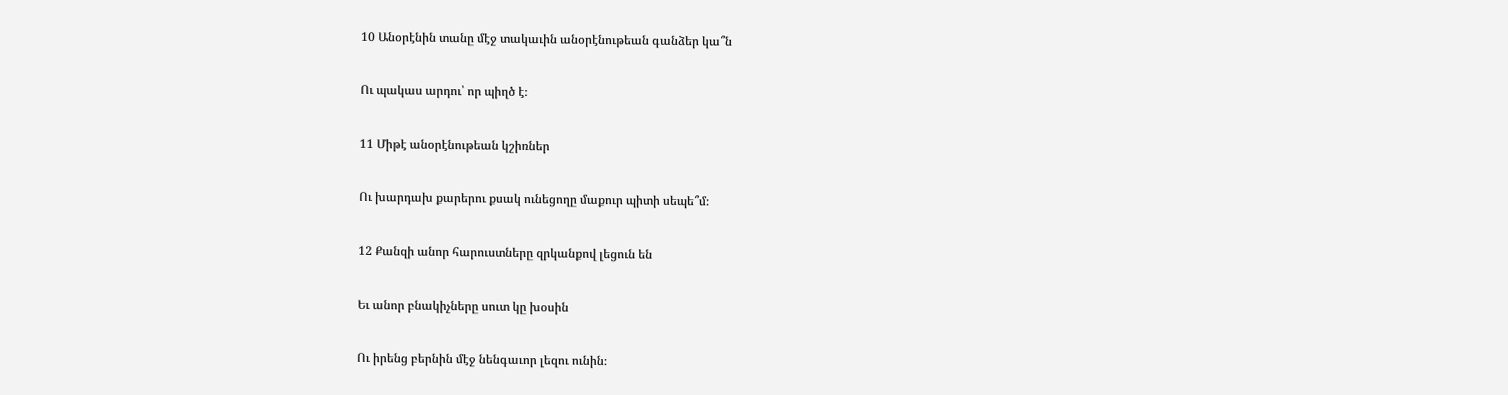10 Անօրէնին տանը մէջ տակաւին անօրէնութեան գանձեր կա՞ն

Ու պակաս արդու՝ որ պիղծ է։

11 Միթէ անօրէնութեան կշիռներ

Ու խարդախ քարերու քսակ ունեցողը մաքուր պիտի սեպե՞մ։

12 Քանզի անոր հարուստները զրկանքով լեցուն են

Եւ անոր բնակիչները սուտ կը խօսին

Ու իրենց բերնին մէջ նենգաւոր լեզու ունին։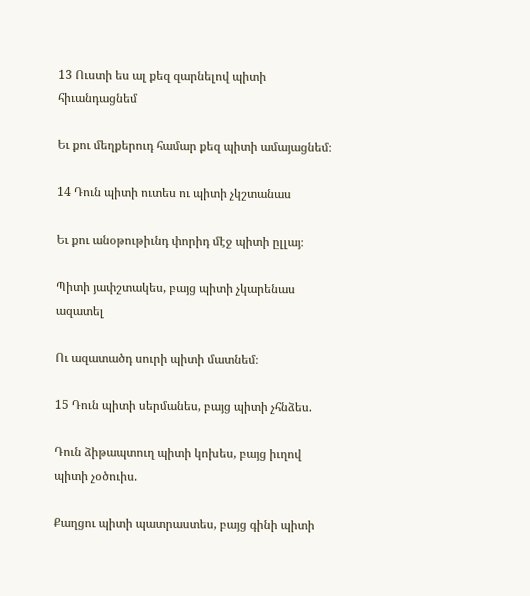13 Ուստի ես ալ քեզ զարնելով պիտի հիւանդացնեմ

Եւ քու մեղքերուդ համար քեզ պիտի ամայացնեմ։

14 Դուն պիտի ուտես ու պիտի չկշտանաս

Եւ քու անօթութիւնդ փորիդ մէջ պիտի ըլլայ։

Պիտի յափշտակես, բայց պիտի չկարենաս ազատել

Ու ազատածդ սուրի պիտի մատնեմ։

15 Դուն պիտի սերմանես, բայց պիտի չհնձես.

Դուն ձիթապտուղ պիտի կոխես, բայց իւղով պիտի չօծուիս.

Քաղցու պիտի պատրաստես, բայց գինի պիտի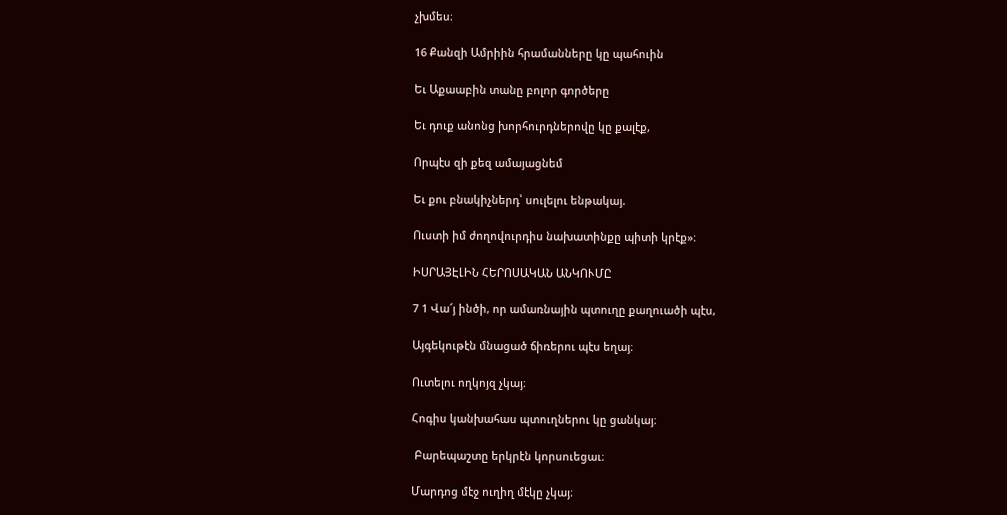չխմես։

16 Քանզի Ամրիին հրամանները կը պահուին

Եւ Աքաաբին տանը բոլոր գործերը

Եւ դուք անոնց խորհուրդներովը կը քալէք,

Որպէս զի քեզ ամայացնեմ

Եւ քու բնակիչներդ՝ սուլելու ենթակայ.

Ուստի իմ ժողովուրդիս նախատինքը պիտի կրէք»։

ԻՍՐԱՅԷԼԻՆ ՀԵՐՈՍԱԿԱՆ ԱՆԿՈՒՄԸ

7 1 Վա՜յ ինծի, որ ամառնային պտուղը քաղուածի պէս,

Այգեկութէն մնացած ճիռերու պէս եղայ։

Ուտելու ողկոյզ չկայ։

Հոգիս կանխահաս պտուղներու կը ցանկայ։

 Բարեպաշտը երկրէն կորսուեցաւ։

Մարդոց մէջ ուղիղ մէկը չկայ։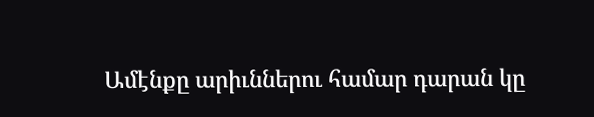Ամէնքը արիւններու համար դարան կը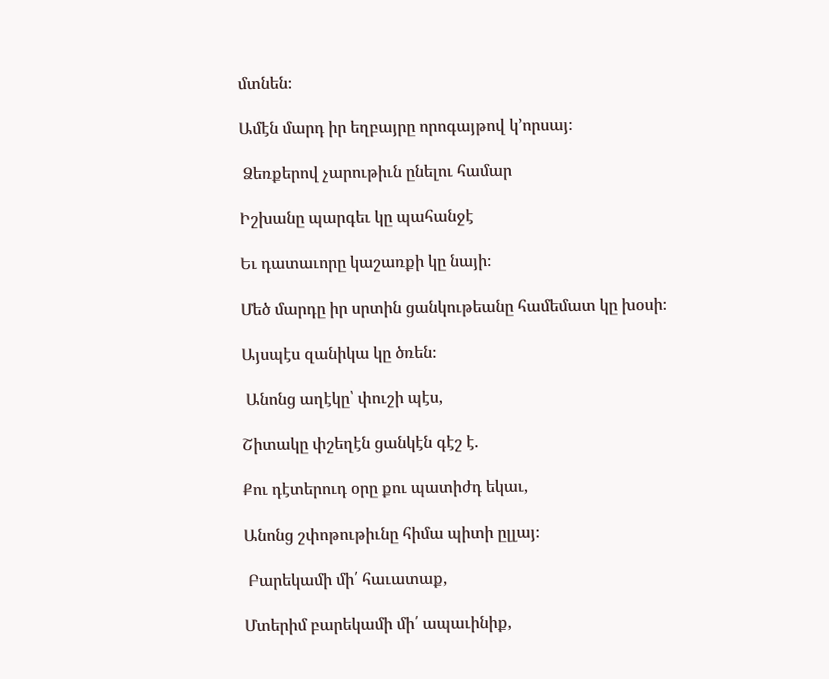մտնեն։

Ամէն մարդ իր եղբայրը որոգայթով կ’որսայ։

 Ձեռքերով չարութիւն ընելու համար

Իշխանը պարգեւ կը պահանջէ

Եւ դատաւորը կաշառքի կը նայի։

Մեծ մարդը իր սրտին ցանկութեանը համեմատ կը խօսի։

Այսպէս զանիկա կը ծռեն։

 Անոնց աղէկը՝ փուշի պէս,

Շիտակը փշեղէն ցանկէն գէշ է.

Քու դէտերուդ օրը քու պատիժդ եկաւ,

Անոնց շփոթութիւնը հիմա պիտի ըլլայ։

 Բարեկամի մի՛ հաւատաք,

Մտերիմ բարեկամի մի՛ ապաւինիք,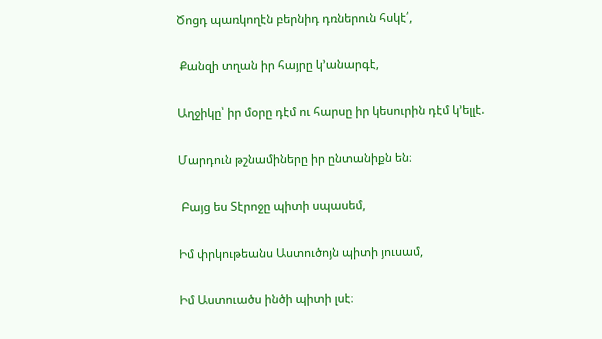Ծոցդ պառկողէն բերնիդ դռներուն հսկէ՛,

 Քանզի տղան իր հայրը կ’անարգէ,

Աղջիկը՝ իր մօրը դէմ ու հարսը իր կեսուրին դէմ կ’ելլէ.

Մարդուն թշնամիները իր ընտանիքն են։

 Բայց ես Տէրոջը պիտի սպասեմ,

Իմ փրկութեանս Աստուծոյն պիտի յուսամ,

Իմ Աստուածս ինծի պիտի լսէ։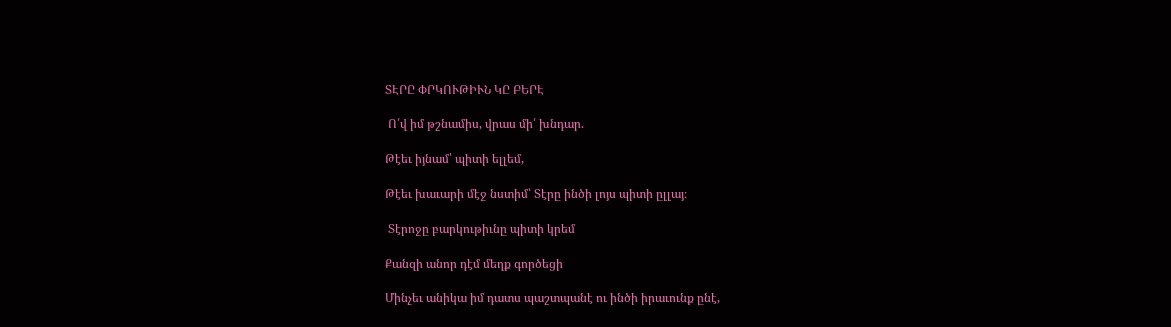ՏԷՐԸ ՓՐԿՈՒԹԻՒՆ ԿԸ ԲԵՐԷ

 Ո՛վ իմ թշնամիս, վրաս մի՛ խնդար.

Թէեւ իյնամ՝ պիտի ելլեմ,

Թէեւ խաւարի մէջ նստիմ՝ Տէրը ինծի լոյս պիտի ըլլայ։

 Տէրոջը բարկութիւնը պիտի կրեմ

Քանզի անոր դէմ մեղք գործեցի

Մինչեւ անիկա իմ դատս պաշտպանէ ու ինծի իրաւունք ընէ,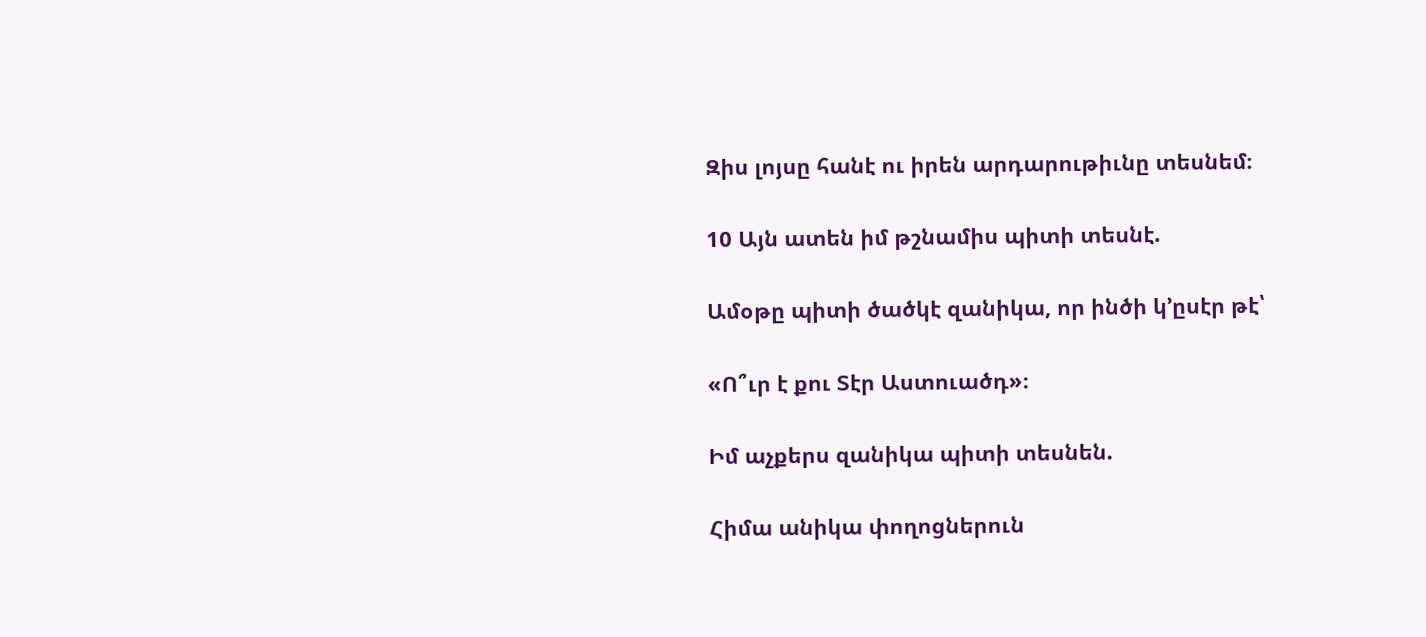Զիս լոյսը հանէ ու իրեն արդարութիւնը տեսնեմ։

10 Այն ատեն իմ թշնամիս պիտի տեսնէ.

Ամօթը պիտի ծածկէ զանիկա, որ ինծի կ’ըսէր թէ՝

«Ո՞ւր է քու Տէր Աստուածդ»։

Իմ աչքերս զանիկա պիտի տեսնեն.

Հիմա անիկա փողոցներուն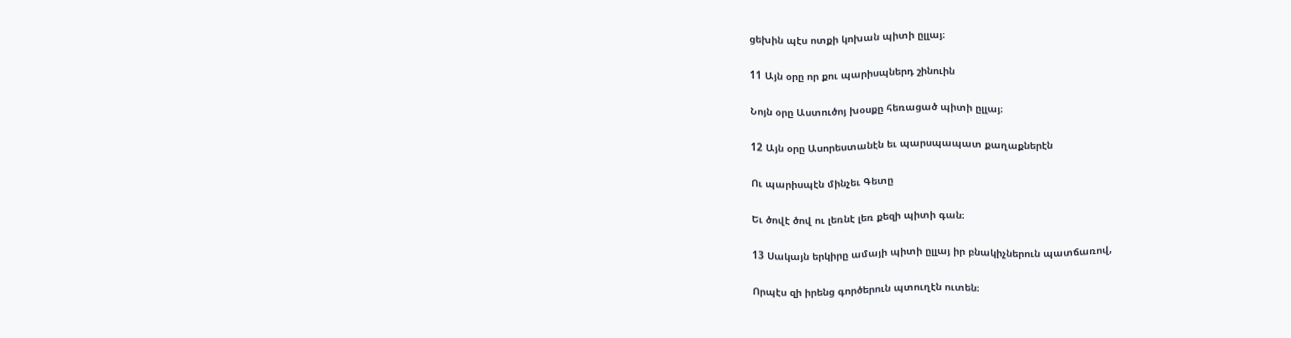ցեխին պէս ոտքի կոխան պիտի ըլլայ։

11 Այն օրը որ քու պարիսպներդ շինուին

Նոյն օրը Աստուծոյ խօսքը հեռացած պիտի ըլլայ։

12 Այն օրը Ասորեստանէն եւ պարսպապատ քաղաքներէն

Ու պարիսպէն մինչեւ Գետը

Եւ ծովէ ծով ու լեռնէ լեռ քեզի պիտի գան։

13 Սակայն երկիրը ամայի պիտի ըլլայ իր բնակիչներուն պատճառով,

Որպէս զի իրենց գործերուն պտուղէն ուտեն։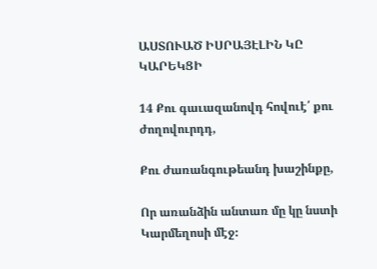ԱՍՏՈՒԱԾ ԻՍՐԱՅԷԼԻՆ ԿԸ ԿԱՐԵԿՑԻ

14 Քու գաւազանովդ հովուէ՛ քու ժողովուրդդ,

Քու ժառանգութեանդ խաշինքը,

Որ առանձին անտառ մը կը նստի Կարմեղոսի մէջ։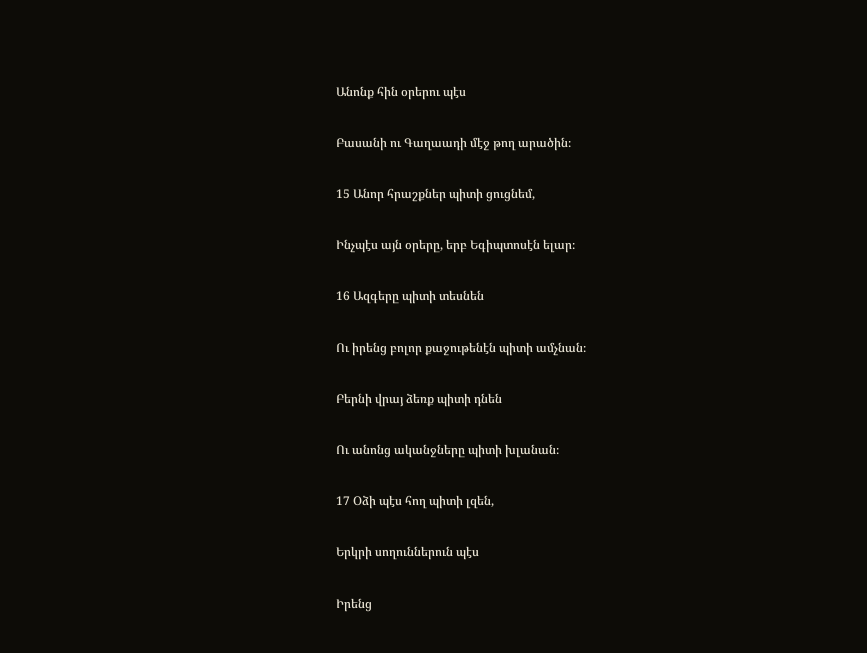Անոնք հին օրերու պէս

Բասանի ու Գաղաադի մէջ թող արածին։

15 Անոր հրաշքներ պիտի ցուցնեմ,

Ինչպէս այն օրերը, երբ Եգիպտոսէն ելար։

16 Ազգերը պիտի տեսնեն

Ու իրենց բոլոր քաջութենէն պիտի ամչնան։

Բերնի վրայ ձեռք պիտի դնեն

Ու անոնց ականջները պիտի խլանան։

17 Օձի պէս հող պիտի լզեն,

Երկրի սողուններուն պէս

Իրենց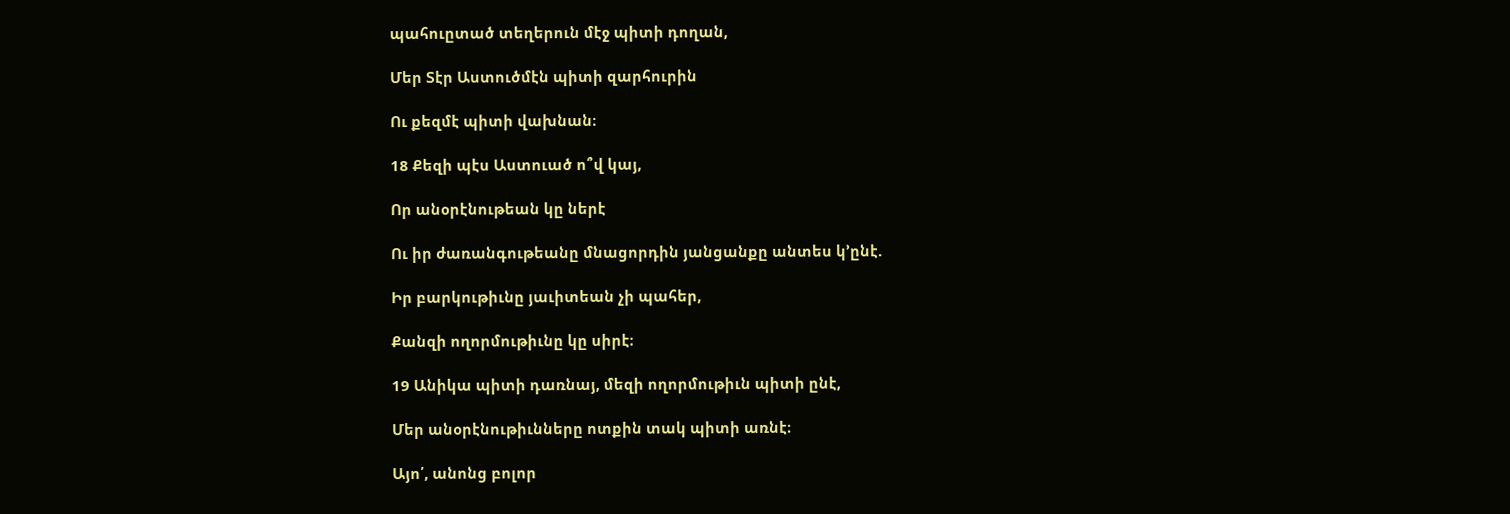պահուըտած տեղերուն մէջ պիտի դողան,

Մեր Տէր Աստուծմէն պիտի զարհուրին

Ու քեզմէ պիտի վախնան։

18 Քեզի պէս Աստուած ո՞վ կայ,

Որ անօրէնութեան կը ներէ

Ու իր ժառանգութեանը մնացորդին յանցանքը անտես կ’ընէ.

Իր բարկութիւնը յաւիտեան չի պահեր,

Քանզի ողորմութիւնը կը սիրէ։

19 Անիկա պիտի դառնայ, մեզի ողորմութիւն պիտի ընէ,

Մեր անօրէնութիւնները ոտքին տակ պիտի առնէ։

Այո՛, անոնց բոլոր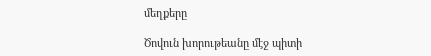մեղքերը

Ծովուն խորութեանը մէջ պիտի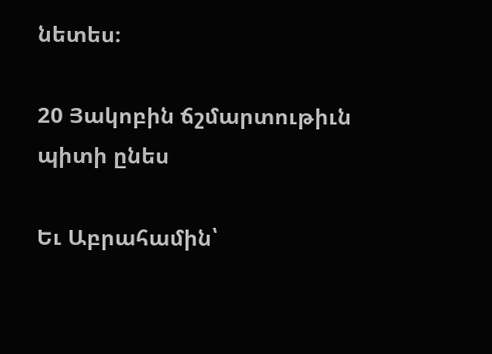նետես։

20 Յակոբին ճշմարտութիւն պիտի ընես

Եւ Աբրահամին՝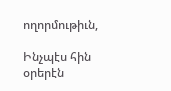ողորմութիւն,

Ինչպէս հին օրերէն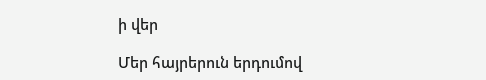ի վեր

Մեր հայրերուն երդումով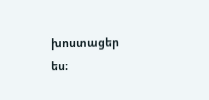խոստացեր ես։